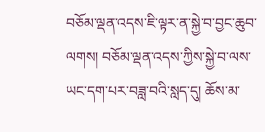བཅོམ་ལྡན་འདས་ཇི་ལྟར་ན་སྐྱེ་བ་བྱང་ཆུབ་ལགས། བཅོམ་ལྡན་འདས་ཀྱིས་སྐྱེ་བ་ལས་ཡང་དག་པར་བཟླ་བའི་སླད་དུ། ཆོས་མ་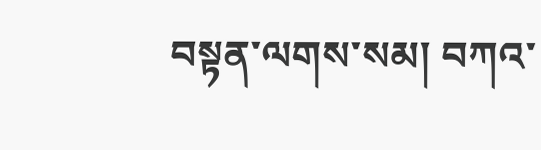བསྟན་ལགས་སམ། བཀའ་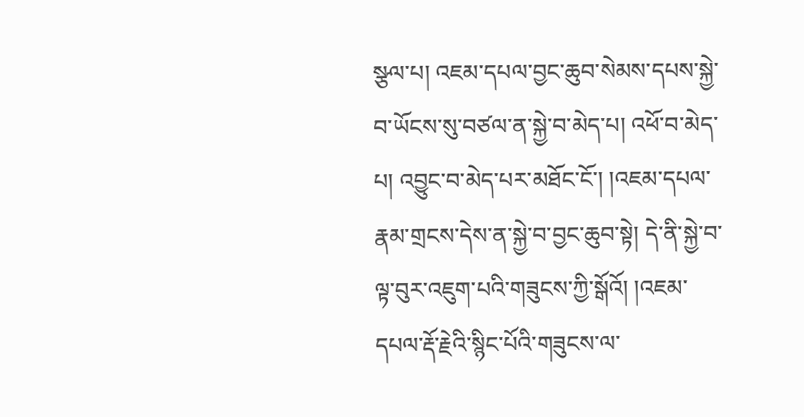སྩལ་པ། འཇམ་དཔལ་བྱང་ཆུབ་སེམས་དཔས་སྐྱེ་བ་ཡོངས་སུ་བཙལ་ན་སྐྱེ་བ་མེད་པ། འཕོ་བ་མེད་པ། འབྱུང་བ་མེད་པར་མཐོང་ངོ་། །འཇམ་དཔལ་རྣམ་གྲངས་དེས་ན་སྐྱེ་བ་བྱང་ཆུབ་སྟེ། དེ་ནི་སྐྱེ་བ་ལྟ་བུར་འཇུག་པའི་གཟུངས་ཀྱི་སྒོའོ། །འཇམ་དཔལ་རྡོ་རྗེའི་སྙིང་པོའི་གཟུངས་ལ་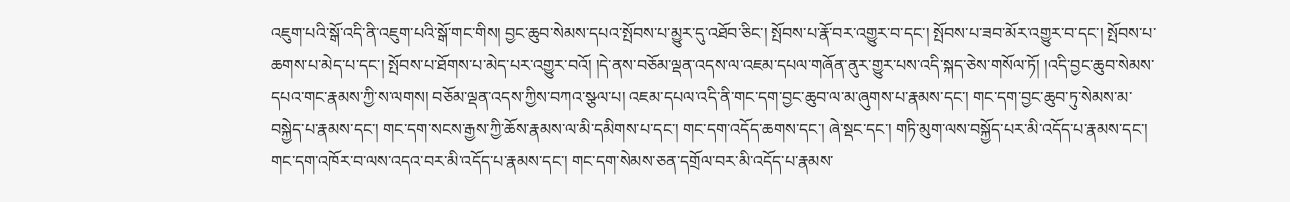འཇུག་པའི་སྒོ་འདི་ནི་འཇུག་པའི་སྒོ་གང་གིས། བྱང་ཆུབ་སེམས་དཔའ་སྤོབས་པ་མྱུར་དུ་འཐོབ་ཅིང་། སྤོབས་པ་རྣོ་བར་འགྱུར་བ་དང་། སྤོབས་པ་ཟབ་མོར་འགྱུར་བ་དང་། སྤོབས་པ་ཆགས་པ་མེད་པ་དང་། སྤོབས་པ་ཐོགས་པ་མེད་པར་འགྱུར་བའོ། །དེ་ནས་བཅོམ་ལྡན་འདས་ལ་འཇམ་དཔལ་གཞོན་ནུར་གྱུར་པས་འདི་སྐད་ཅེས་གསོལ་ཏོ། །འདི་བྱང་ཆུབ་སེམས་དཔའ་གང་རྣམས་ཀྱི་ས་ལགས། བཅོམ་ལྡན་འདས་ཀྱིས་བཀའ་སྩལ་པ། འཇམ་དཔལ་འདི་ནི་གང་དག་བྱང་ཆུབ་ལ་མ་ཞུགས་པ་རྣམས་དང་། གང་དག་བྱང་ཆུབ་ཏུ་སེམས་མ་བསྐྱེད་པ་རྣམས་དང་། གང་དག་སངས་རྒྱས་ཀྱི་ཆོས་རྣམས་ལ་མི་དམིགས་པ་དང་། གང་དག་འདོད་ཆགས་དང་། ཞེ་སྡང་དང་། གཏི་མུག་ལས་བསྐྱོད་པར་མི་འདོད་པ་རྣམས་དང་། གང་དག་འཁོར་བ་ལས་འདའ་བར་མི་འདོད་པ་རྣམས་དང་། གང་དག་སེམས་ཅན་དགྲོལ་བར་མི་འདོད་པ་རྣམས་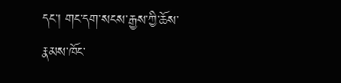དང་། གང་དག་སངས་རྒྱས་ཀྱི་ཆོས་རྣམས་ཁོང་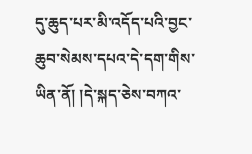དུ་ཆུད་པར་མི་འདོད་པའི་བྱང་ཆུབ་སེམས་དཔའ་དེ་དག་གིས་ཡིན་ནོ། །དེ་སྐད་ཅེས་བཀའ་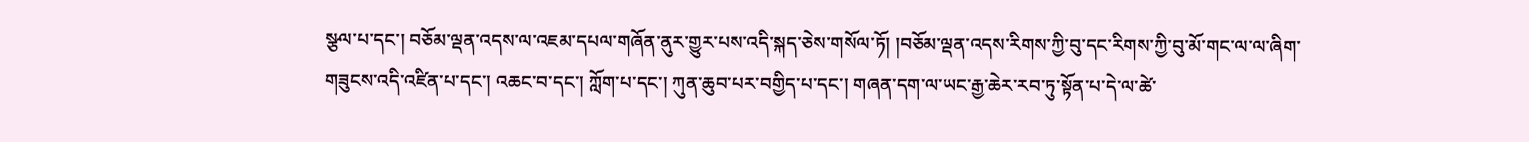སྩལ་པ་དང་། བཅོམ་ལྡན་འདས་ལ་འཇམ་དཔལ་གཞོན་ནུར་གྱུར་པས་འདི་སྐད་ཅེས་གསོལ་ཏོ། །བཅོམ་ལྡན་འདས་རིགས་ཀྱི་བུ་དང་རིགས་ཀྱི་བུ་མོ་གང་ལ་ལ་ཞིག་གཟུངས་འདི་འཛིན་པ་དང་། འཆང་བ་དང་། ཀློག་པ་དང་། ཀུན་ཆུབ་པར་བགྱིད་པ་དང་། གཞན་དག་ལ་ཡང་རྒྱ་ཆེར་རབ་ཏུ་སྟོན་པ་དེ་ལ་ཚེ་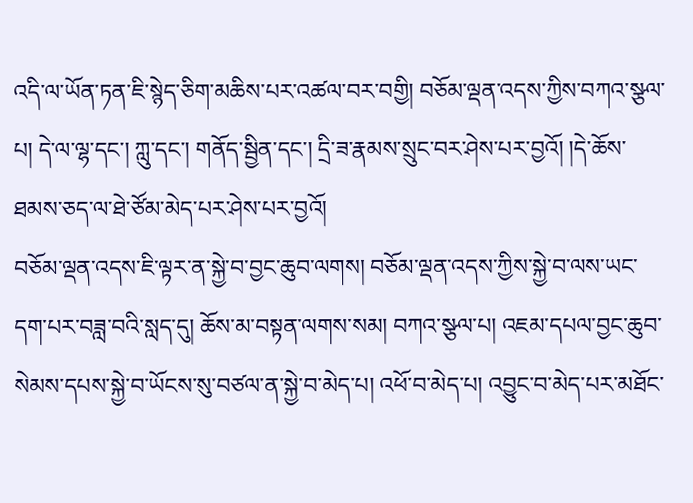འདི་ལ་ཡོན་ཏན་ཇི་སྙེད་ཅིག་མཆིས་པར་འཚལ་བར་བགྱི། བཅོམ་ལྡན་འདས་ཀྱིས་བཀའ་སྩལ་པ། དེ་ལ་ལྷ་དང་། ཀླུ་དང་། གནོད་སྦྱིན་དང་། དྲི་ཟ་རྣམས་སྲུང་བར་ཤེས་པར་བྱའོ། །དེ་ཆོས་ཐམས་ཅད་ལ་ཐེ་ཙོམ་མེད་པར་ཤེས་པར་བྱའོ།
བཅོམ་ལྡན་འདས་ཇི་ལྟར་ན་སྐྱེ་བ་བྱང་ཆུབ་ལགས། བཅོམ་ལྡན་འདས་ཀྱིས་སྐྱེ་བ་ལས་ཡང་དག་པར་བཟླ་བའི་སླད་དུ། ཆོས་མ་བསྟན་ལགས་སམ། བཀའ་སྩལ་པ། འཇམ་དཔལ་བྱང་ཆུབ་སེམས་དཔས་སྐྱེ་བ་ཡོངས་སུ་བཙལ་ན་སྐྱེ་བ་མེད་པ། འཕོ་བ་མེད་པ། འབྱུང་བ་མེད་པར་མཐོང་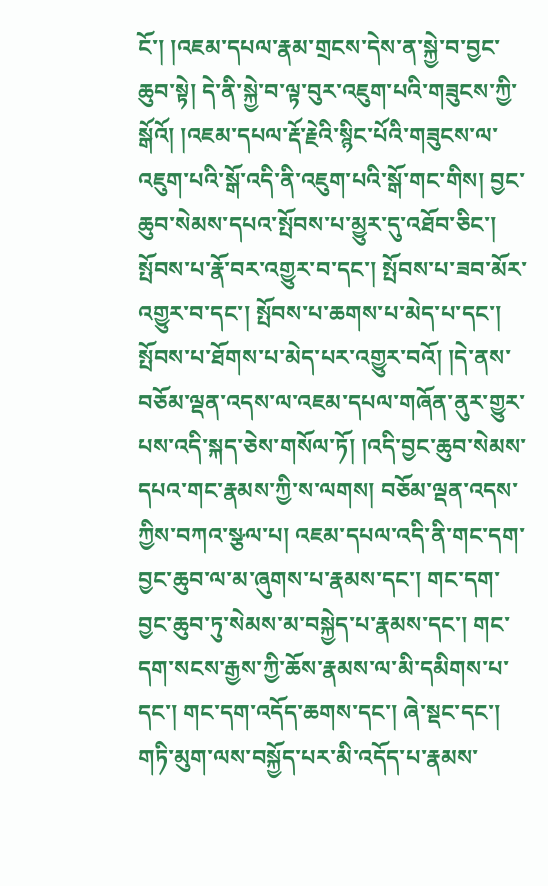ངོ་། །འཇམ་དཔལ་རྣམ་གྲངས་དེས་ན་སྐྱེ་བ་བྱང་ཆུབ་སྟེ། དེ་ནི་སྐྱེ་བ་ལྟ་བུར་འཇུག་པའི་གཟུངས་ཀྱི་སྒོའོ། །འཇམ་དཔལ་རྡོ་རྗེའི་སྙིང་པོའི་གཟུངས་ལ་འཇུག་པའི་སྒོ་འདི་ནི་འཇུག་པའི་སྒོ་གང་གིས། བྱང་ཆུབ་སེམས་དཔའ་སྤོབས་པ་མྱུར་དུ་འཐོབ་ཅིང་། སྤོབས་པ་རྣོ་བར་འགྱུར་བ་དང་། སྤོབས་པ་ཟབ་མོར་འགྱུར་བ་དང་། སྤོབས་པ་ཆགས་པ་མེད་པ་དང་། སྤོབས་པ་ཐོགས་པ་མེད་པར་འགྱུར་བའོ། །དེ་ནས་བཅོམ་ལྡན་འདས་ལ་འཇམ་དཔལ་གཞོན་ནུར་གྱུར་པས་འདི་སྐད་ཅེས་གསོལ་ཏོ། །འདི་བྱང་ཆུབ་སེམས་དཔའ་གང་རྣམས་ཀྱི་ས་ལགས། བཅོམ་ལྡན་འདས་ཀྱིས་བཀའ་སྩལ་པ། འཇམ་དཔལ་འདི་ནི་གང་དག་བྱང་ཆུབ་ལ་མ་ཞུགས་པ་རྣམས་དང་། གང་དག་བྱང་ཆུབ་ཏུ་སེམས་མ་བསྐྱེད་པ་རྣམས་དང་། གང་དག་སངས་རྒྱས་ཀྱི་ཆོས་རྣམས་ལ་མི་དམིགས་པ་དང་། གང་དག་འདོད་ཆགས་དང་། ཞེ་སྡང་དང་། གཏི་མུག་ལས་བསྐྱོད་པར་མི་འདོད་པ་རྣམས་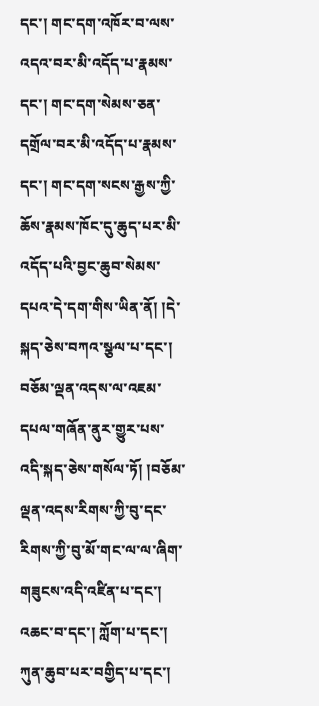དང་། གང་དག་འཁོར་བ་ལས་འདའ་བར་མི་འདོད་པ་རྣམས་དང་། གང་དག་སེམས་ཅན་དགྲོལ་བར་མི་འདོད་པ་རྣམས་དང་། གང་དག་སངས་རྒྱས་ཀྱི་ཆོས་རྣམས་ཁོང་དུ་ཆུད་པར་མི་འདོད་པའི་བྱང་ཆུབ་སེམས་དཔའ་དེ་དག་གིས་ཡིན་ནོ། །དེ་སྐད་ཅེས་བཀའ་སྩལ་པ་དང་། བཅོམ་ལྡན་འདས་ལ་འཇམ་དཔལ་གཞོན་ནུར་གྱུར་པས་འདི་སྐད་ཅེས་གསོལ་ཏོ། །བཅོམ་ལྡན་འདས་རིགས་ཀྱི་བུ་དང་རིགས་ཀྱི་བུ་མོ་གང་ལ་ལ་ཞིག་གཟུངས་འདི་འཛིན་པ་དང་། འཆང་བ་དང་། ཀློག་པ་དང་། ཀུན་ཆུབ་པར་བགྱིད་པ་དང་།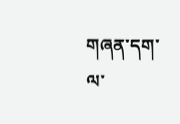གཞན་དག་ལ་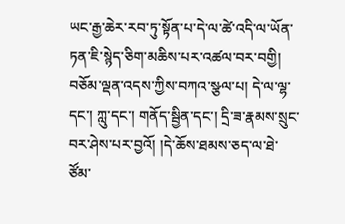ཡང་རྒྱ་ཆེར་རབ་ཏུ་སྟོན་པ་དེ་ལ་ཚེ་འདི་ལ་ཡོན་ཏན་ཇི་སྙེད་ཅིག་མཆིས་པར་འཚལ་བར་བགྱི། བཅོམ་ལྡན་འདས་ཀྱིས་བཀའ་སྩལ་པ། དེ་ལ་ལྷ་དང་། ཀླུ་དང་། གནོད་སྦྱིན་དང་། དྲི་ཟ་རྣམས་སྲུང་བར་ཤེས་པར་བྱའོ། །དེ་ཆོས་ཐམས་ཅད་ལ་ཐེ་ཙོམ་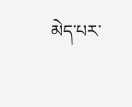མེད་པར་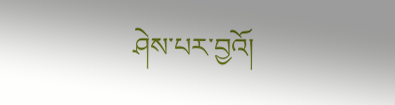ཤེས་པར་བྱའོ།